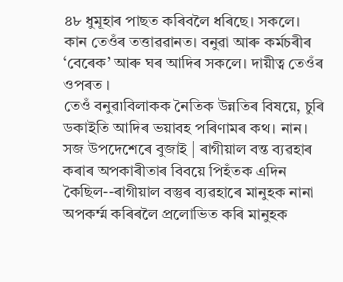৪৮ ধুমূহাৰ পাছত কৰিবলৈ ধৰিছে। সকলে। কান তেওঁৰ তত্তাৱৱানত। বনুৱা আৰু কৰ্মচৰীৰ ‘বেৰেক’ আৰু ঘৰ আদিৰ সকলে। দায়ীত্ব তেওঁৰ ওপৰত ।
তেওঁ বনুৱ৷বিলাকক নৈতিক উন্নতিৰ বিষয়ে, চুৰি ডকাইতি আদিৰ ভয়াবহ পৰিণামৰ কথ। নান। সজ উপদেশেৰে বুজাই | ৰাগীয়াল বন্ত ব্যৱহাৰ কৰাৰ অপকাৰীতাৰ বিবয়ে পিহঁতক এদিন কৈছিল--ৰাগীয়াল বস্তুৰ ব্যৱহাৰে মানুহক নানা অপকৰ্ম্ম কৰিৰলৈ প্রলোভিত কৰি মানুহক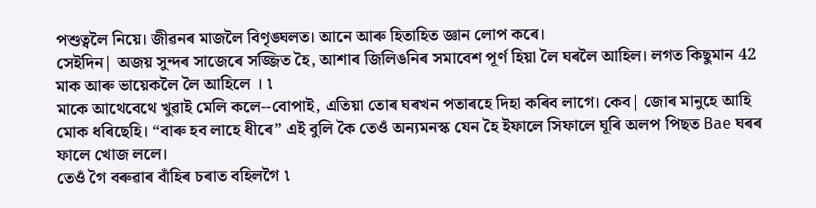পশুত্বলৈ নিয়ে। জীৱনৰ মাজলৈ বিণৃঙ্ঘলত। আনে আৰু হিতাহিত জ্ঞান লোপ কৰে।
সেইদিন| অজয় সুন্দৰ সাজেৰে সজ্জিত হৈ, আশাৰ জিলিঙনিৰ সমাবেশ পূৰ্ণ হিয়া লৈ ঘৰলৈ আহিল। লগত কিছুমান 42 মাক আৰু ভায়েকলৈ লৈ আহিলে । ৷
মাকে আথেবেথে খুৱাই মেলি কলে--বোপাই, এতিয়া তোৰ ঘৰখন পতাৰহে দিহা কৰিব লাগে। কেব| জোৰ মানুহে আহি মোক ধৰিছেহি। “বাৰু হব লাহে ধীৰে” এই বুলি কৈ তেওঁ অন্যমনস্ক যেন হৈ ইফালে সিফালে ঘূৰি অলপ পিছত Bae ঘৰৰ ফালে খোজ ললে।
তেওঁ গৈ বৰুৱাৰ বাঁহিৰ চৰাত বহিলগৈ ৷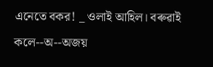এনেতে বকর! _ ওলাই আহিল। বৰুৱাই কলে--অ--অজয়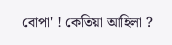বোপা' ! কেতিয়া আহিলা ?